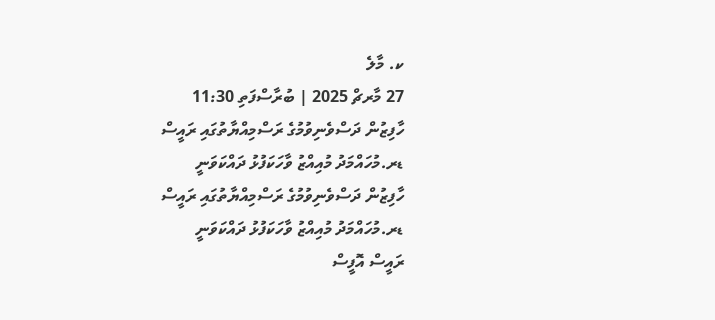ކ. މާލެ
27 މާރޗް 2025 | ބުރާސްފަތި 11:30
ހާފިޒުން ދަސްވެނިވުމުގެ ރަސްމިއްޔާތުގައި ރައީސް ޑރ.މުހައްމަދު މުއިއްޒު ވާހަކަފުޅު ދައްކަވަނީ
ހާފިޒުން ދަސްވެނިވުމުގެ ރަސްމިއްޔާތުގައި ރައީސް ޑރ.މުހައްމަދު މުއިއްޒު ވާހަކަފުޅު ދައްކަވަނީ
ރައީސް އޮފީސް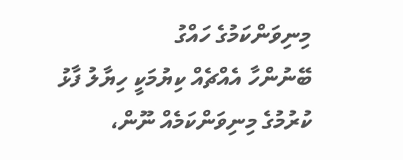މިނިވަންކަމުގެ ހައްގު
ބޭނުންހާ އެއްޗެއް ކިޔުމަކީ ހިޔާލު ފާޅު ކުރުމުގެ މިނިވަންކަމެއް ނޫން،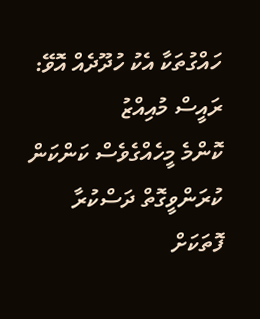ހައްގުތަކާ އެކު ހުދޫދެއް އޮވޭ: ރައީސް މުއިއްޒު
ކޮންމެ މީހެއްގެވެސް ކަންކަން ކުރަންވީގޮތް ދަސްކުރާ ފޮތަކަށް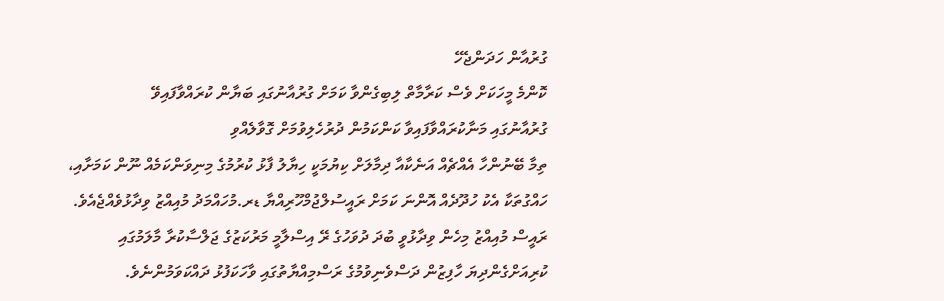ގުރުއާން ހަދަންޖެހޭ
ކޮންމެ މީހަކަށް ވެސް ކަރާމާތް ލިބިގެންވާ ކަމަށް ގުރުއާނުގައި ބަޔާން ކުރައްވާފައިވޭ
ގުރުއާނުގައި މަނާކުރައްވާފައިވާ ކަންކަމުން ދުރުހެލިވުމަށް ގޮވާލެއްވި
ތިމާ ބޭނުންހާ އެއްޗެއް އަނެކާއާ ދިމާލަށް ކިޔުމަކީ ހިޔާލު ފާޅު ކުރުމުގެ މިނިވަންކަމެއް ނޫން ކަމަށާއި، ހައްގުތަކާ އެކު ހުދޫދެއް އޮންނަ ކަމަށް ރައީސުލްޖުމްހޫރިއްޔާ ޑރ.މުހައްމަދު މުއިއްޒު ވިދާޅުވެއްޖެއެވެ.
ރައީސް މުއިއްޒު މިހެން ވިދާޅުވީ ބުދަ ދުވަހުގެ ރޭ އިސްލާމީ މަރުކަޒުގެ ޖަލްސާކުރާ މާލަމުގައި ކުރިއަށްގެންދިޔަ ހާފިޒުން ދަސްވެނިވުމުގެ ރަސްމިއްޔާތުގައި ވާހަކަފުޅު ދައްކަވަމުންނެވެ.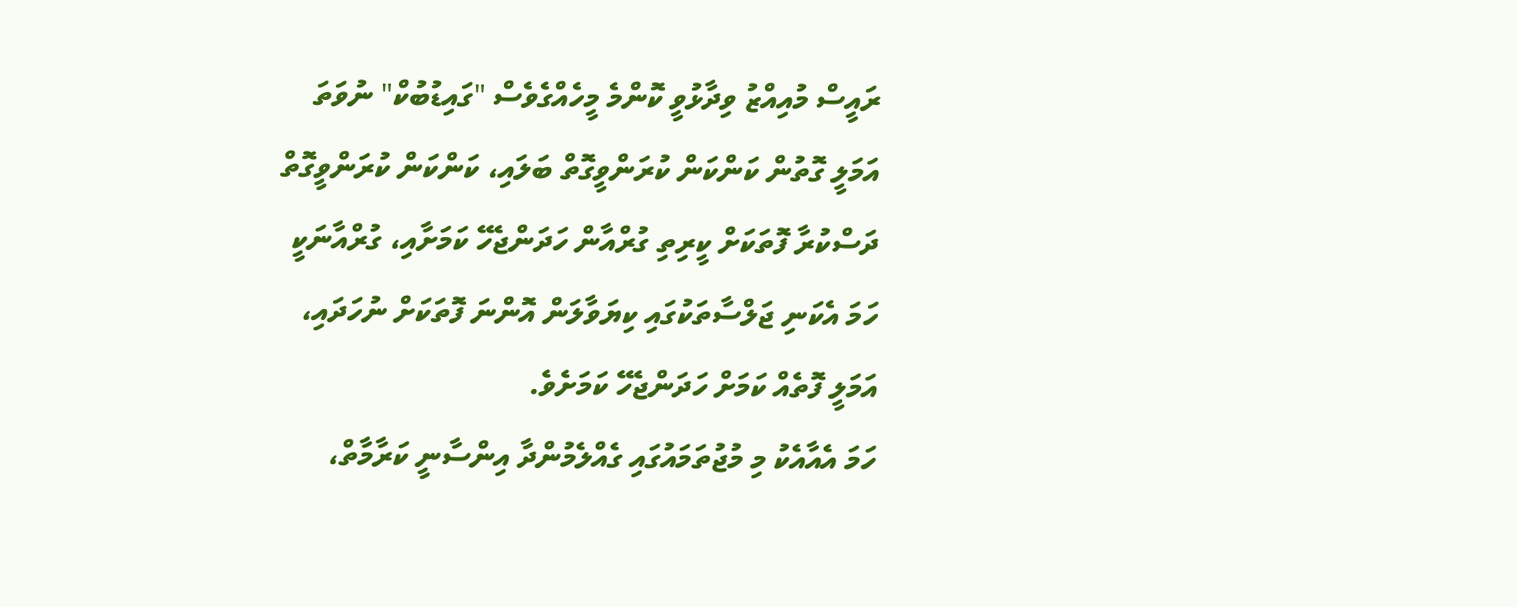ރައީސް މުއިއްޒު ވިދާޅުވީ ކޮންމެ މީހެއްގެވެސް "ގައިޑުބުކް" ނުވަތަ އަމަލީ ގޮތުން ކަންކަން ކުރަންވީގޮތް ބަލައި، ކަންކަން ކުރަންވީގޮތް ދަސްކުރާ ފޮތަކަށް ކީރިތި ގުރްއާން ހަދަންޖެހޭ ކަމަށާއި، ގުރްއާނަކީ ހަމަ އެކަނި ޖަލްސާތަކުގައި ކިޔަވާލަން އޮންނަ ފޮތަކަށް ނުހަދައި، އަމަލީ ފޮތެއް ކަމަށް ހަދަންޖެހޭ ކަމަށެވެ.
ހަމަ އެއާއެކު މި މުޖުތަމައުގައި ގެއްލެމުންދާ އިންސާނީ ކަރާމާތް،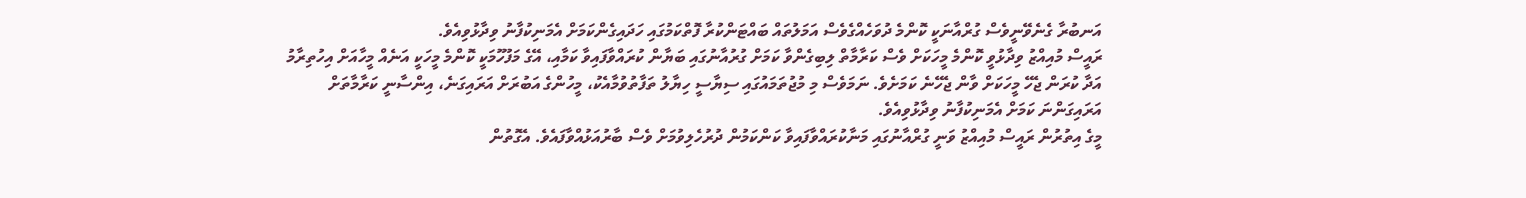އަނބުރާ ގެނެވޭނީވެސް ގުރްއާނަކީ ކޮންމެ ދުވަހެއްގެވެސް އަމަލުތައް ބައްޓަންކުރާ ފޮތްކަމުގައި ހަދައިގެންކަމަށް އެމަނިކުފާނު ވިދާޅުވިއެވެ.
ރައީސް މުއިއްޒު ވިދާޅުވީ ކޮންމެ މީހަކަށް ވެސް ކަރާމާތް ލިބިގެންވާ ކަމަށް ގުރުއާނުގައި ބަޔާން ކުރައްވާފައިވާ ކަމާއި، އޭގެ މަފުހޫމަކީ ކޮންމެ މީހަކީ އަނެއް މީހާއަށް އިހުތިރާމު އަދާ ކުރަން ޖެހޭ މީހަކަށް ވާން ޖެހޭނެ ކަމަށެވެ. ނަމަވެސް މި މުޖުތަމައުގައި ސިޔާސީ ހިޔާލު ތަފާތުވުމާއެކު، މީހުންގެ އަބުރަށް އަރައިގަނެ، އިންސާނީ ކަރާމާތަށް އަރައިގަންނަ ކަމަށް އެމަނިކުފާނު ވިދާޅުވިއެވެ.
މީގެ އިތުރުން ރައީސް މުއިއްޒު ވަނީ ގުރްއާނުގައި މަނާކުރައްވާފައިވާ ކަންކަމުން ދުރުހެލިވުމަށް ވެސް ބާރުއަޅުއްވާފައެވެ. އެގޮތުން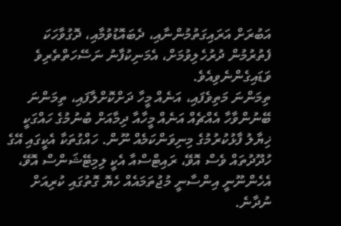އަބުރަށް އަރައިގަތުމުންނާއި، ދެބައޮޑުވުމާއި، ދޮގުވާހަކަ ފެތުރުމުން ދުރުހެލިވުމަށް، އެމަނިކުފާނު ނަސޭހަތްތެރިވެ ވަޑައިގެންނެވިއެވެ.
ތިމަންނަ މަތިވެފައި، އަނެއް މީހާ ދަށްކޮށްލާފައި، ތިމަންނަ ބޭނުންވާހާ އެއްޗެއް އަނެއް މީހާއާ ދިމާއަށް ބުނުމުގެ ހައްގަކީ ޚިޔާލު ފާޅުކުރުމުގެ މިނިވަންކަމެއް ނޫން. ހައްގުތަކާ އެކީގައި އޭގެ ހުދޫދުތައް ވެސް އޮވޭ، ރައިޓްސްއާ އެކީ ލިމިޓޭޝަންސް އޮވޭ، އެހެންނޫނީ އިންސާނީ މުޖުތަމައެއް ހެޔޮ ގޮތުގައި ކުރިއަށް ނުދާނެ.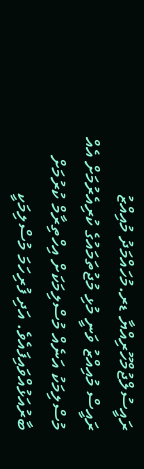ރައީސުލްޖުމްހޫރިއްޔާ ޑރ.މުހައްމަދު މުއިއްޒު
ރައީސް މުއިއްޒު ވަނީ މުޅި މުޖުތަމައުގެ ކުރިއެރުމަށް އެއް މުސްލިމަކު އަނެއް މުސްލިމަކަށް އިހްތިރާމް ކުރުމަށް ބާރުއަޅުއްވައިފައެވެ. އަދި ފުރިހަމަ މުސްލިމަކީ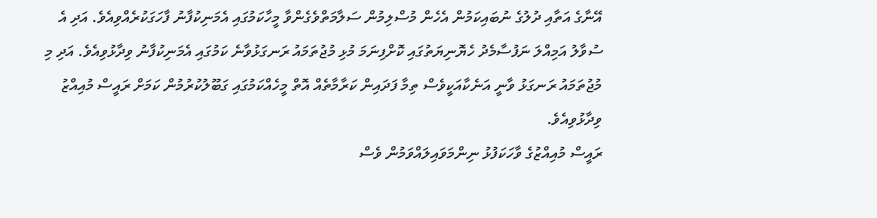އޭނާގެ އަތާއި ދުލުގެ ނުބައިކަމުން އެހެން މުސްލިމުން ސަލާމަތްވެގެންވާ މީހާކަމުގައި އެމަނިކުފާނު ފާހަގަކުރެއްވިއެވެ. އަދި އެ ސުވާލު އަމިއްލަ ނަފުސާމެދު ހެޔޮނިޔަތުގައި ކޮށްފިނަމަ މުޅި މުޖުތަމައު ރަނގަޅުވާނެ ކަމުގައި އެމަނިކުފާނު ވިދާޅުވިއެވެ. އަދި މި މުޖުތަމައު ރަނގަޅު ވާނީ އަނެކާއަކީވެސް ތިމާ ފަދައިން ކަރާމާތެއް އޮތް މީހެއްކަމުގައި ގަބޫލުކުރުމުން ކަމަށް ރައީސް މުއިއްޒު ވިދާޅުވިއެވެ.
ރައީސް މުއިއްޒުގެ ވާހަކަފުޅު ނިންމަވައިލައްވަމުން ވެސް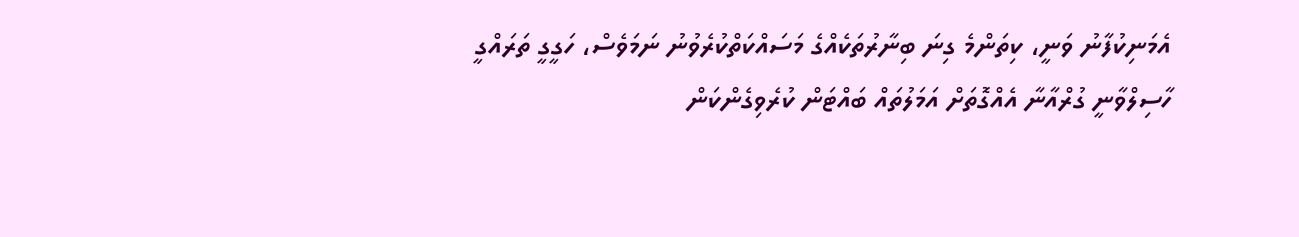އެމަނިކުފާނު ވަނީ، ކިތަންމެ ގިނަ ބިނާރުތަކެއްގެ މަސައްކަތްކުރެވުނު ނަމަވެސް، ހަގީގީ ތަރައްގީ ހާސިލްވާނީ ގުރްއާނާ އެއްގޮތަށް އަމަލުތައް ބައްޓަން ކުރެވިގެންކަން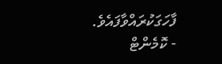ފާހަގަކުރައްވާފައެވެ.
- ކޮމެންޓް